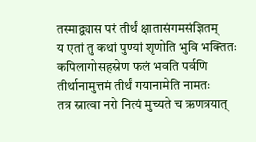तस्माद्व्यास परं तीर्थं क्षातासंगमसंज्ञितम्
य एतां तु कथां पुण्यां शृणोति भुवि भक्तितः
कपिलागोसहस्रेण फलं भवति पर्वणि
तीर्थानामुत्तमं तीर्थं गयानामेति नामतः
तत्र स्नात्वा नरो नित्यं मुच्यते च ऋणत्रयात्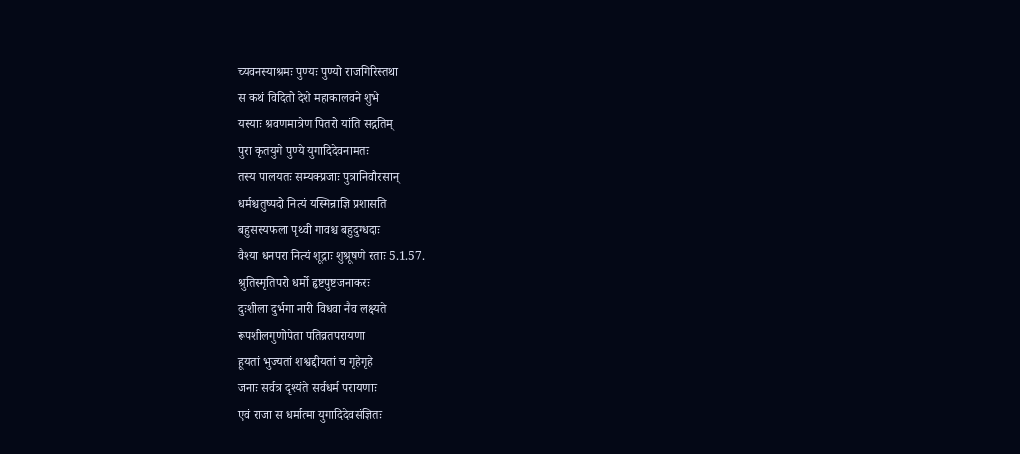च्यवनस्याश्रमः पुण्यः पुण्यो राजगिरिस्तथा
स कथं विदितो देशे महाकालवने शुभे
यस्याः श्रवणमात्रेण पितरो यांति सद्गतिम्
पुरा कृतयुगे पुण्ये युगादिदेवनामतः
तस्य पालयतः सम्यक्प्रजाः पुत्रानिवौरसान्
धर्मश्चतुष्पदो नित्यं यस्मिन्राज्ञि प्रशासति
बहुसस्यफला पृथ्वी गावश्च बहुदुग्धदाः
वैश्या धनपरा नित्यं शूद्राः शुश्रूषणे रताः 5.1.57.
श्रुतिस्मृतिपरो धर्मो हृष्टपुष्टजनाकरः
दुःशीला दुर्भगा नारी विधवा नैव लक्ष्यते
रूपशीलगुणोपेता पतिव्रतपरायणा
हूयतां भुज्यतां शश्वद्दीयतां च गृहेगृहे
जनाः सर्वत्र दृश्यंते सर्वधर्म परायणाः
एवं राजा स धर्मात्मा युगादिदेवसंज्ञितः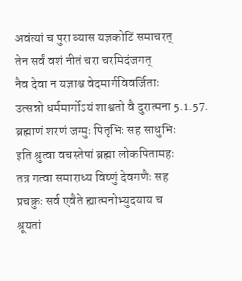अवंत्यां च पुरा व्यास यज्ञकोटिं समाचरत्
तेन सर्वं वशं नीतं चरा चरमिदंजगत्
नैव देवा न यज्ञाश्च वेदमार्गविवर्जिताः
उत्सन्नो धर्ममार्गोऽयं शाश्वतो वै दुरात्मना 5.1.57.
ब्रह्माणं शरणं जग्मुः पितृभिः सह साधुभिः
इति श्रुत्वा वचस्तेषां ब्रह्मा लोकपितामहः
तत्र गत्वा समाराध्य विष्णुं देवगणैः सह
प्रचक्रुः सर्व एवैते ह्यात्मनोभ्युदयाय च
श्रूयतां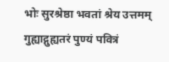भोः सुरश्रेष्ठा भवतां श्रेय उत्तमम्
गुह्याद्गुह्यतरं पुण्यं पवित्रं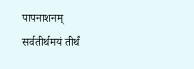पापनाशनम्
सर्वतीर्थमयं तीर्थं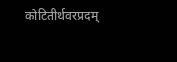कोटितीर्थवरप्रदम्